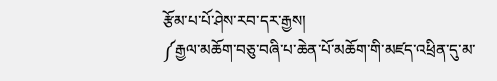རྩོམ་པ་པོ་ཤེས་རབ་དར་རྒྱས།
༼རྒྱལ་མཆོག་བཅུ་བཞི་པ་ཆེན་པོ་མཆོག་གི་མཛད་འཕྲིན་དུ་མ་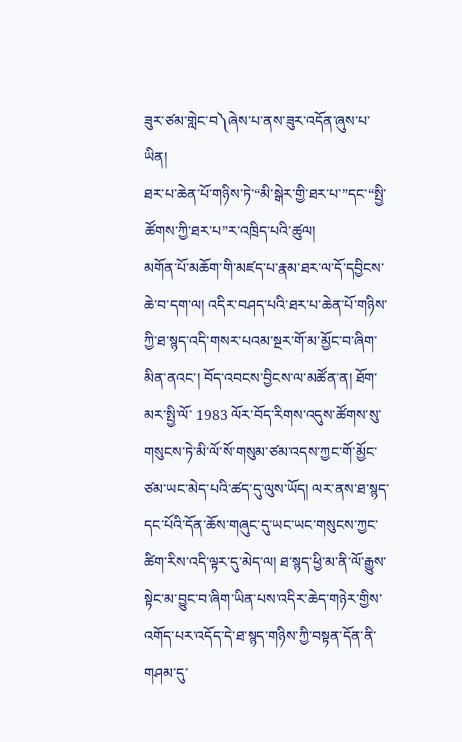ཟུར་ཙམ་གླེང་བ༽ཞེས་པ་ནས་ཟུར་འདོན་ཞུས་པ་ཡིན།
ཐར་པ་ཆེན་པོ་གཉིས་ཏེ་“མི་སྒེར་གྱི་ཐར་པ་”དང་“སྤྱི་ཚོགས་ཀྱི་ཐར་པ”ར་འཁྲིད་པའི་ཚུལ།
མགོན་པོ་མཆོག་གི་མཛད་པ་རྣམ་ཐར་ལ་དོ་དབྱིངས་ཆེ་བ་དག་ལ། འདིར་བཤད་པའི་ཐར་པ་ཆེན་པོ་གཉིས་ཀྱི་ཐ་སྙད་འདི་གསར་པའམ་སྔར་གོ་མ་མྱོང་བ་ཞིག་མིན་ནའང་། བོད་འབངས་བྱིངས་ལ་མཚོན་ན། ཐོག་མར་སྤྱི་ལོ་ 1983 ལོར་བོད་རིགས་འདུས་ཚོགས་སུ་གསུངས་ཏེ་མི་ལོ་སོ་གསུམ་ཙམ་འདས་ཀྱང་གོ་མྱོང་ཙམ་ཡང་མེད་པའི་ཚད་དུ་ལུས་ཡོད། ལར་ནས་ཐ་སྙད་དང་པོའི་དོན་ཆོས་གཞུང་དུ་ཡང་ཡང་གསུངས་ཀྱང་ཚིག་རིས་འདི་ལྟར་དུ་མེད་ལ། ཐ་སྙད་ཕྱི་མ་ནི་ལོ་རྒྱུས་སྟེང་མ་བྱུང་བ་ཞིག་ཡིན་པས་འདིར་ཆེད་གཉེར་གྱིས་འགོད་པར་འདོད་དེ་ཐ་སྙད་གཉིས་ཀྱི་བསྟན་དོན་ནི་གཤམ་དུ་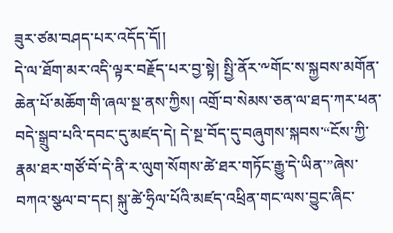ཟུར་ཙམ་བཤད་པར་འདོད་དོ།།
དེ་ལ་ཐོག་མར་འདི་ལྟར་བརྗོད་པར་བྱ་སྟེ། སྤྱི་ནོར་༸གོང་ས་སྐྱབས་མགོན་ཆེན་པོ་མཆོག་གི་ཞལ་སྔ་ནས་ཀྱིས། འགྲོ་བ་སེམས་ཅན་ལ་ཐད་ཀར་ཕན་བདེ་སྒྲུབ་པའི་དབང་དུ་མཛད་དེ། དེ་སྔ་བོད་དུ་བཞུགས་སྐབས་“ངོས་ཀྱི་རྣམ་ཐར་གཙོ་བོ་དེ་ནི་ར་ལུག་སོགས་ཚེ་ཐར་གཏོང་རྒྱུ་དེ་ཡིན་”ཞེས་བཀའ་སྩལ་བ་དང། སྐུ་ཚེ་ཧྲིལ་པོའི་མཛད་འཕྲིན་གང་ལས་བྱུང་ཞིང་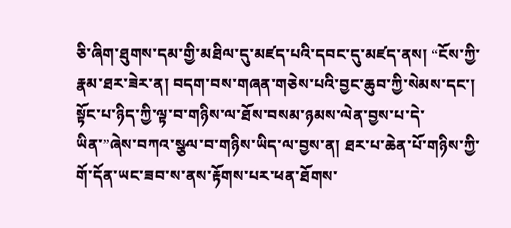ཅི་ཞིག་ཐུགས་དམ་གྱི་མཐིལ་དུ་མཛད་པའི་དབང་དུ་མཛད་ནས། “ངོས་ཀྱི་རྣམ་ཐར་ཟེར་ན། བདག་བས་གཞན་གཅེས་པའི་བྱང་ཆུབ་ཀྱི་སེམས་དང་། སྟོང་པ་ཉིད་ཀྱི་ལྟ་བ་གཉིས་ལ་ཐོས་བསམ་ཉམས་ལེན་བྱས་པ་དེ་ཡིན་”ཞེས་བཀའ་སྩལ་བ་གཉིས་ཡིད་ལ་བྱས་ན། ཐར་པ་ཆེན་པོ་གཉིས་ཀྱི་གོ་དོན་ཡང་ཟབ་ས་ནས་རྟོགས་པར་ཕན་ཐོགས་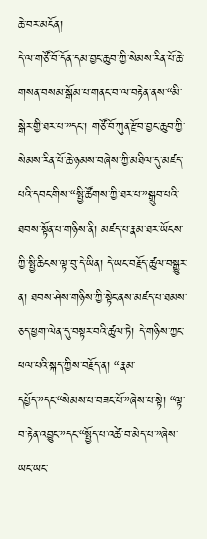ཆེ་བར་མངོན།
དེ་ལ་གཙོ་བོ་དོན་དམ་བྱང་ཆུབ་ཀྱི་སེམས་རིན་པོ་ཆེ་གསན་བསམ་སྒོམ་པ་གནང་བ་ལ་བརྟེན་ནས་“མི་སྒེར་གྱི་ཐར་པ་”དང་། གཙོ་བོ་ཀུན་རྫོབ་བྱང་ཆུབ་ཀྱི་སེམས་རིན་པོ་ཆེ་ཉམས་བཞེས་ཀྱི་མཐིལ་དུ་མཛད་པའི་དབང་གིས་“སྤྱི་ཚོགས་ཀྱི་ཐར་པ་”སྒྲུབ་པའི་ཐབས་སྟོན་པ་གཉིས་ནི། མཛད་པ་རྣམ་ཐར་ཡོངས་ཀྱི་སྤྱི་ཆིངས་ལྟ་བུ་དེ་ཡིན། དེ་ཡང་བརྗོད་ཚུལ་བསྒྱུར་ན། ཐབས་ཤེས་གཉིས་ཀྱི་སྟེང་ནས་མཛད་པ་ཐམས་ཅད་ཕྱག་ལེན་དུ་བསྟར་བའི་ཚུལ་ཏེ། དེ་གཉིས་ཀྱང་ཕལ་པའི་སྐད་ཀྱིས་བརྗོད་ན། “རྣམ་དཔྱོད་”དང་“སེམས་པ་བཟང་པོ་”ཞེས་པ་སྟེ། “ལྟ་བ་རྟེན་འབྱུང་”དང་“སྤྱོད་པ་འཚེ་བ་མེད་པ་”ཞེས་ཡང་ཡང་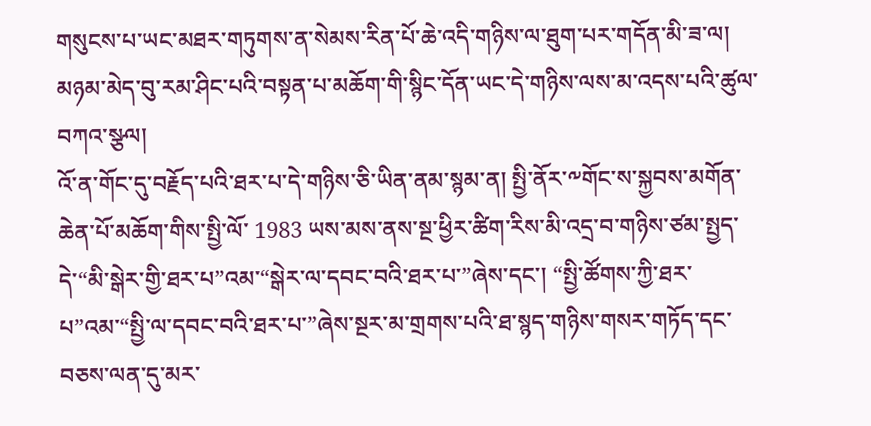གསུངས་པ་ཡང་མཐར་གཏུགས་ན་སེམས་རིན་པོ་ཆེ་འདི་གཉིས་ལ་ཐུག་པར་གདོན་མི་ཟ་ལ། མཉམ་མེད་བུ་རམ་ཤིང་པའི་བསྟན་པ་མཆོག་གི་སྙིང་དོན་ཡང་དེ་གཉིས་ལས་མ་འདས་པའི་ཚུལ་བཀའ་སྩལ།
འོ་ན་གོང་དུ་བརྗོད་པའི་ཐར་པ་དེ་གཉིས་ཅི་ཡིན་ནམ་སྙམ་ན། སྤྱི་ནོར་༸གོང་ས་སྐྱབས་མགོན་ཆེན་པོ་མཆོག་གིས་སྤྱི་ལོ་ 1983 ཡས་མས་ནས་སྔ་ཕྱིར་ཚིག་རིས་མི་འདྲ་བ་གཉིས་ཙམ་སྤྱད་དེ་“མི་སྒེར་གྱི་ཐར་པ”འམ་“སྒེར་ལ་དབང་བའི་ཐར་པ་”ཞེས་དང་། “སྤྱི་ཚོགས་ཀྱི་ཐར་པ”འམ་“སྤྱི་ལ་དབང་བའི་ཐར་པ་”ཞེས་སྔར་མ་གྲགས་པའི་ཐ་སྙད་གཉིས་གསར་གཏོད་དང་བཅས་ལན་དུ་མར་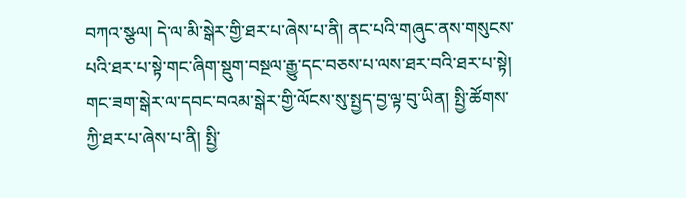བཀའ་སྩལ། དེ་ལ་མི་སྒེར་གྱི་ཐར་པ་ཞེས་པ་ནི། ནང་པའི་གཞུང་ནས་གསུངས་པའི་ཐར་པ་སྟེ་གང་ཞིག་སྡུག་བསྔལ་རྒྱུ་དང་བཅས་པ་ལས་ཐར་བའི་ཐར་པ་སྟེ། གང་ཟག་སྒེར་ལ་དབང་བའམ་སྒེར་གྱི་ལོངས་སུ་སྤྱད་བྱ་ལྟ་བུ་ཡིན། སྤྱི་ཚོགས་ཀྱི་ཐར་པ་ཞེས་པ་ནི། སྤྱི་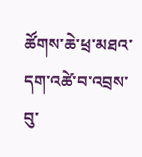ཚོགས་ཆེ་ཕྲ་མཐའ་དག་འཚེ་བ་འབྲས་བུ་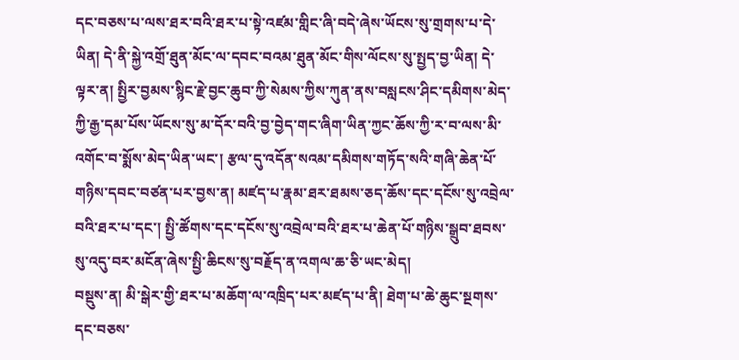དང་བཅས་པ་ལས་ཐར་བའི་ཐར་པ་སྟེ་འཛམ་གླིང་ཞི་བདེ་ཞེས་ཡོངས་སུ་གྲགས་པ་དེ་ཡིན། དེ་ནི་སྐྱེ་འགྲོ་ཐུན་མོང་ལ་དབང་བའམ་ཐུན་མོང་གིས་ལོངས་སུ་སྤྱད་བྱ་ཡིན། དེ་ལྟར་ན། སྤྱིར་བྱམས་སྙིང་རྗེ་བྱང་ཆུབ་ཀྱི་སེམས་ཀྱིས་ཀུན་ནས་བསླངས་ཤིང་དམིགས་མེད་ཀྱི་རྒྱ་དམ་པོས་ཡོངས་སུ་མ་དོར་བའི་བྱ་བྱེད་གང་ཞིག་ཡིན་ཀྱང་ཆོས་ཀྱི་ར་བ་ལས་མི་འགོང་བ་སྨོས་མེད་ཡིན་ཡང་། རྩལ་དུ་འདོན་སའམ་དམིགས་གཏོད་སའི་གཞི་ཆེན་པོ་གཉིས་དབང་བཙན་པར་བྱས་ན། མཛད་པ་རྣམ་ཐར་ཐམས་ཅད་ཆོས་དང་དངོས་སུ་འབྲེལ་བའི་ཐར་པ་དང་། སྤྱི་ཚོགས་དང་དངོས་སུ་འབྲེལ་བའི་ཐར་པ་ཆེན་པོ་གཉིས་སྒྲུབ་ཐབས་སུ་འདུ་བར་མངོན་ཞེས་སྤྱི་ཆིངས་སུ་བརྗོད་ན་འགལ་ཆ་ཅི་ཡང་མེད།
བསྡུས་ན། མི་སྒེར་གྱི་ཐར་པ་མཆོག་ལ་འཁྲིད་པར་མཛད་པ་ནི། ཐེག་པ་ཆེ་ཆུང་སྔགས་དང་བཅས་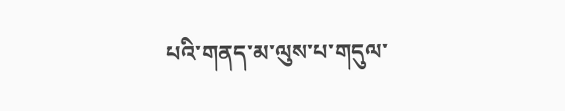པའི་གནད་མ་ལུས་པ་གདུལ་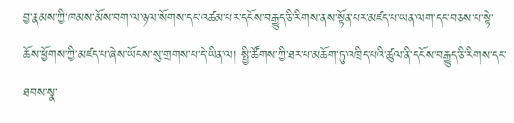བྱ་རྣམས་ཀྱི་ཁམས་མོས་བག་ལ་ཉལ་སོགས་དང་འཚམ་པར་དངོས་བརྒྱུད་ཅི་རིགས་ནས་སྟོན་པར་མཛད་པ་ཡན་ལག་དང་བཅས་པ་སྟེ་ཆོས་ཕྱོགས་ཀྱི་མཛད་པ་ཞེས་ཡོངས་སུ་གྲགས་པ་དེ་ཡིན་ལ། སྤྱི་ཚོགས་ཀྱི་ཐར་པ་མཆོག་ཏུ་འཁྲིད་པའི་ཚུལ་ནི་དངོས་བརྒྱུད་ཅི་རིགས་དང་ཐབས་སྣ་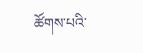ཚོགས་པའི་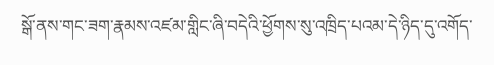སྒོ་ནས་གང་ཟག་རྣམས་འཛམ་གླིང་ཞི་བདེའི་ཕྱོགས་སུ་འཁྲིད་པའམ་དེ་ཉིད་དུ་འགོད་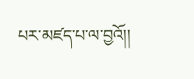པར་མཛད་པ་ལ་བྱའོ།།